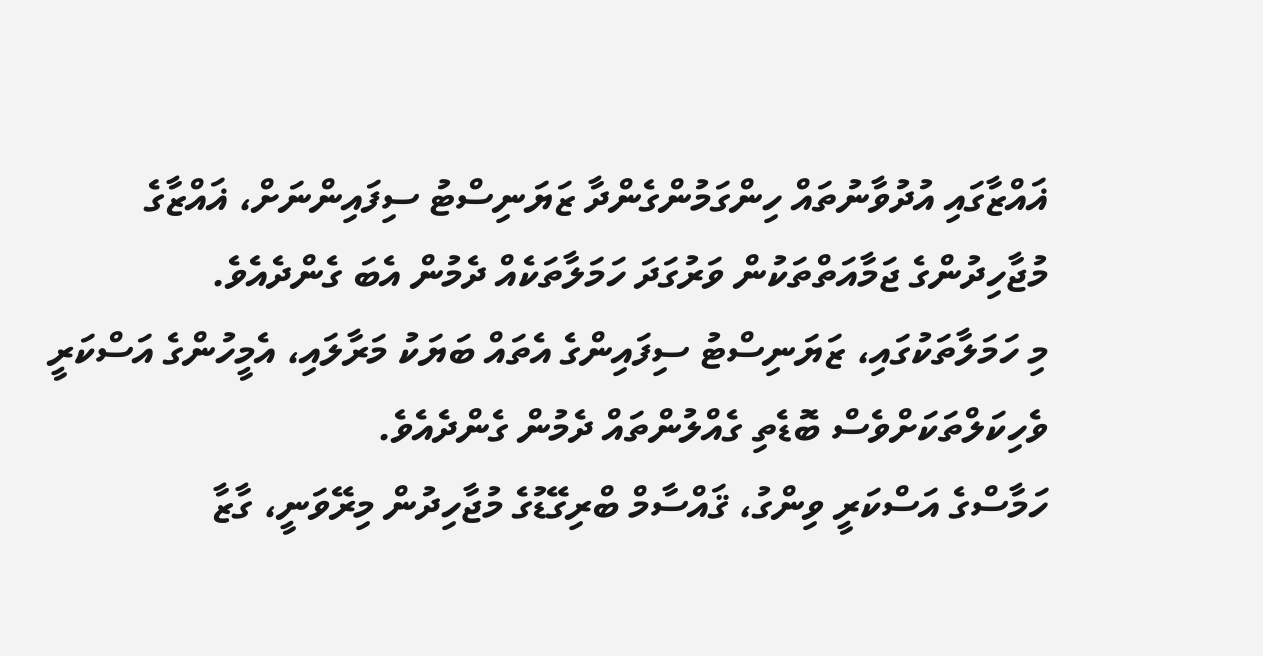ޣައްޒާގައި އުދުވާނުތައް ހިންގަމުންގެންދާ ޒަޔަނިސްޓު ސިފައިންނަށް، ޣައްޒާގެ މުޖާހިދުންގެ ޖަމާއަތްތަކުން ވަރުގަދަ ހަމަލާތަކެއް ދެމުން އެބަ ގެންދެއެވެ.
މި ހަމަލާތަކުގައި، ޒަޔަނިސްޓު ސިފައިންގެ އެތައް ބަޔަކު މަރާލައި، އެމީހުންގެ އަސްކަރީ ވެހިކަލްތަކަށްވެސް ބޮޑެތި ގެއްލުންތައް ދެމުން ގެންދެއެވެ.
ހަމާސްގެ އަސްކަރީ ވިންގު، ޤައްސާމް ބްރިގޭޑުގެ މުޖާހިދުން މިރޭވަނީ، ގާޒާ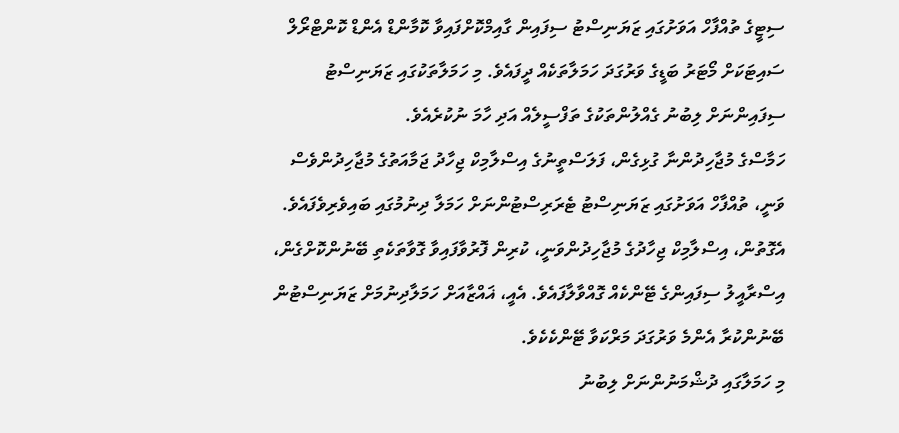ސިޓީގެ ތުއްފާހް އަވަށުގައި ޒަޔަނިސްޓު ސިފައިން ގާއިމްކޮށްފައިވާ ކޮމާންޑް އެންޑް ކޮންޓްރޯލް ސައިޓަކަށް މޯޓަރު ބަޑީގެ ވަރުގަދަ ހަމަލާތަކެއް ދީފައެވެ. މި ހަމަލާތަކުގައި ޒަޔަނިސްޓު ސިފައިންނަށް ލިބުނު ގެއްލުންތަކުގެ ތަފްސީލެއް އަދި ހާމަ ނުކުރެއެވެ.
ހަމާސްގެ މުޖާހިދުންނާ ގުޅިގެން، ފަލަސްތީނުގެ އިސްލާމިކް ޖިހާދު ޖަމާއަތުގެ މުޖާހިދުންވެސް ވަނީ، ތުއްފާހް އަވަށުގައި ޒަޔަނިސްޓު ޓެރަރިސްޓުންނަށް ހަމަލާ ދިނުމުގައި ބައިވެރިވެފައެވެ.
އެގޮތުން، އިސްލާމިކް ޖިހާދުގެ މުޖާހިދުންވަނީ، ކުރިން ފޮރުވާފައިވާ ގޮވާތަކެތި ބޭނުންކޮށްގެން، އިސްރާއީލު ސިފައިންގެ ޓޭންކެއް ގޮއްވާލާފައެވެ. އެއީ، ޣައްޒާއަށް ހަމަލާދިނުމަށް ޒަޔަނިސްޓުން ބޭނުންކުރާ އެންމެ ވަރުގަދަ މަރްކަވާ ޓޭންކެކެވެ.
މި ހަމަލާގައި ދުޝްމަނުންނަށް ލިބުނު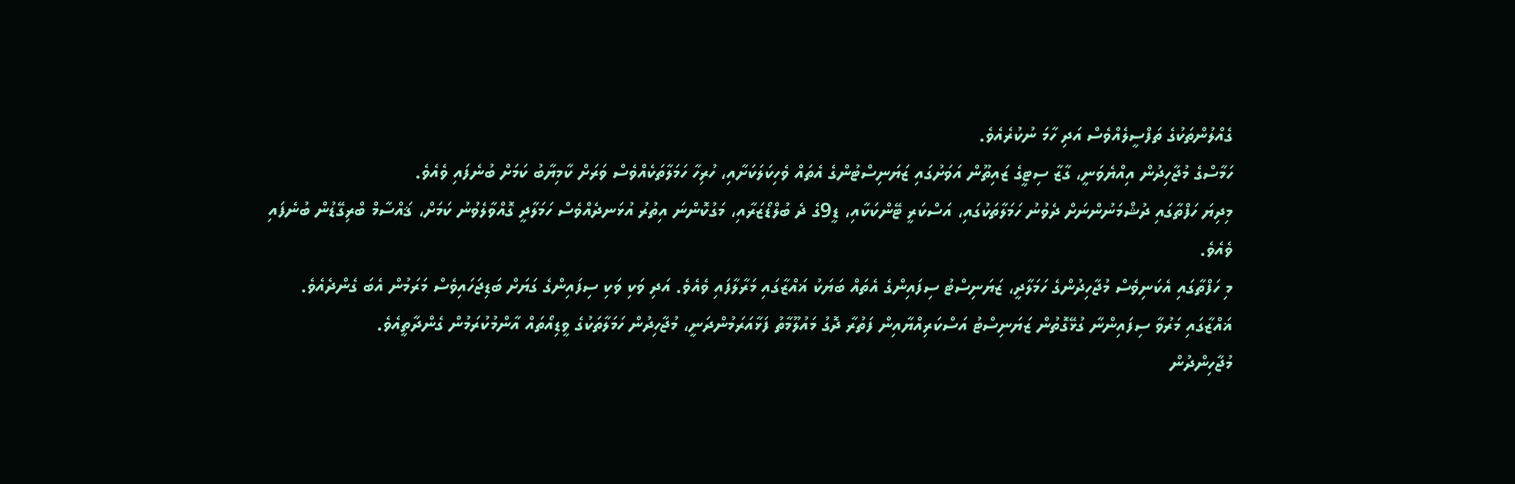ގެއްލުންތަކުގެ ތަފްސީލެއްވެސް އަދި ހާމަ ނުކުރެއެވެ.
ހަމާސްގެ މުޖާހިދުން އިއްޔެވަނީ، ގާޒާ ސިޓީގެ ޒައިތޫން އަވަށުގައި ޒަޔަނިސްޓުންގެ އެތައް ވެހިކަލަކަށާއި، ހުރިހާ ހަމަލާތަކެއްވެސް ވަރަށް ކާމިޔާބު ކަމަށް ބުނެފައި ވެއެވެ.
މިދިޔަ ހަފްތާގައި ދުޝްމަނުންނަށް ދެވުނު ހަމަލާތަކުގައި، އަސްކަރީ ޓޭންކަކާއި، ޑީ9ގެ ދެ ބުލްޑޯޒަރާއި، މަގުކޮންނަ އިތުރު އުޅަނދެއްވެސް ހަމަލާދީ ގޮއްވާލެވުނު ކަމަށް، ޤައްސާމް ބްރިގޭޑުން ބުނެފައި ވެއެވެ.
މި ހަފްތާގައި އެކަނިވެސް މުޖާހިދުންގެ ހަމަލާދީ، ޒަޔަނިސްޓު ސިފައިންގެ އެތައް ބަޔަކު ޣައްޒާގައި މަރާލާފައި ވެއެވެ. އަދި ވަކި ވަކި ސިފައިންގެ ގަޔަށް ބަޑިޖަހައިވެސް މަރަމުން އެބަ ގެންދެއެވެ.
ޣައްޒާގައި މަރުވާ ސިފައިންނާ ގުޅޭގޮތުން ޒަޔަނިސްޓު އަސްކަރިއްޔާއިން ފަތުރާ ދޮގު މައުލޫމާތު ފަޅާއަރަމުންދަނީ، މުޖާހިދުން ހަމަލާތަކުގެ ވީޑިއޯތައް އާންމުކުރަމުން ގެންދާތީއެވެ.
މުޖާހިންދުން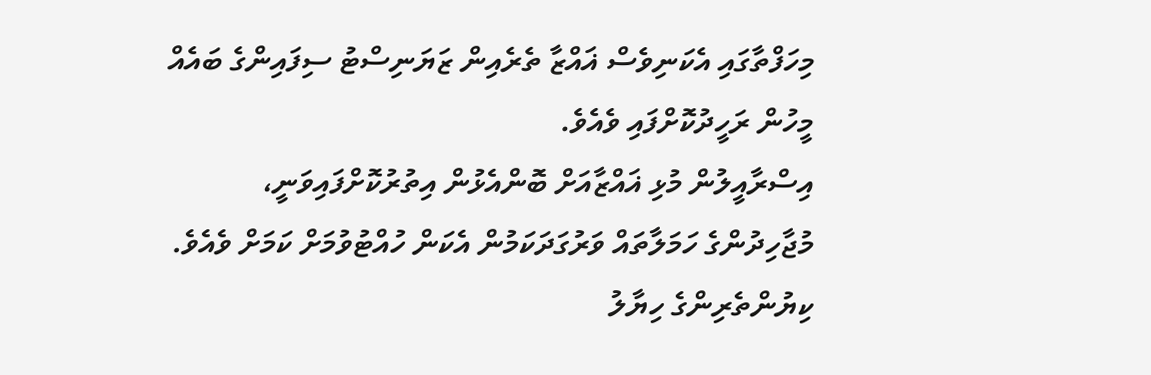މިހަފްތާގައި އެކަނިވެސް ޣައްޒާ ތެރެއިން ޒަޔަނިސްޓު ސިފައިންގެ ބައެއް މީހުން ރަހީދުކޮށްފައި ވެއެވެ.
އިސްރާއީލުން މުޅި ޣައްޒާއަށް ބޮންއެޅުން އިތުރުކޮށްފައިވަނީ، މުޖާހިދުންގެ ހަމަލާތައް ވަރުގަދަކަމުން އެކަން ހުއްޓުވުމަށް ކަމަށް ވެއެވެ.
ކިޔުންތެރިންގެ ހިޔާލު